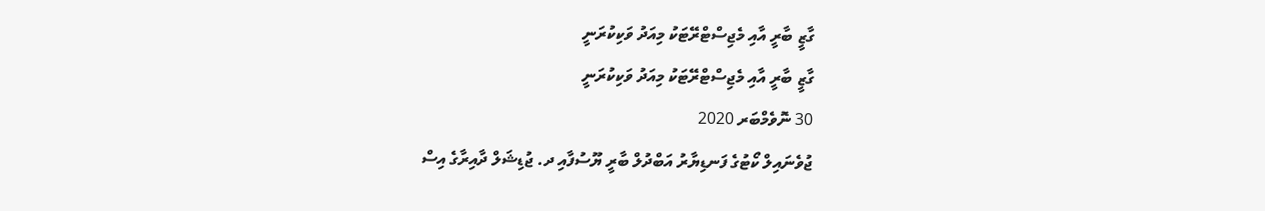ގާޒީ ބާރީ އާއި މެޖިސްޓްރޭޓަކު މިއަދު ވަކިކުރަނީ
ގާޒީ ބާރީ އާއި މެޖިސްޓްރޭޓަކު މިއަދު ވަކިކުރަނީ
30 ނޮވެމްބަރ 2020
ޖުވެނައިލް ކޯޓުގެ ފަނޑިޔާރު އަބްދުލް ބާރީ ޔޫސުފާއި ދ. ޖުޑިޝަލް ދާއިރާގެ އިސް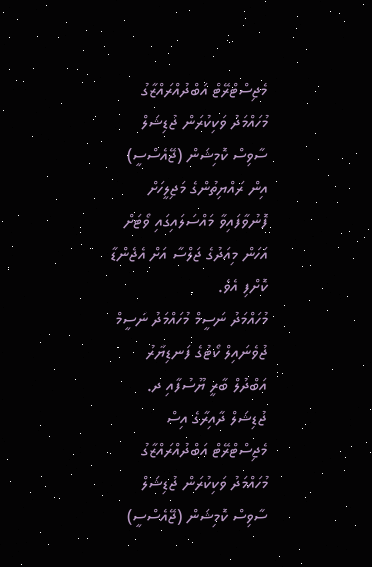މެޖިސްޓްރޭޓް އަބްދުއްރައްޒާގު މުހައްމަދު ވަކިކުރަން ޖުޑިޝަލް ސާވިސް ކޮމިޝަން (ޖޭއެސްސީ) އިން ރައްޔިތުންގެ މަޖިލީހަށް ފޮނުވާފައިވާ މައްސަލައިގައި ވޯޓަށް އަހަން މިއަދުގެ ޖަލްސާ އަށް އެޖެންޑާ ކޮށްފި އެވެ.
މުހައްމަދު ނަސީމް މުހައްމަދު ނަސީމް
ޖުވެނައިލް ކޯޓުގެ ފަނޑިޔާރު އަބްދުލް ބާރީ ޔޫސުފާއި ދ. ޖުޑިޝަލް ދާއިރާގެ އިސް މެޖިސްޓްރޭޓް އަބްދުއްރައްޒާގު މުހައްމަދު ވަކިކުރަން ޖުޑިޝަލް ސާވިސް ކޮމިޝަން (ޖޭއެސްސީ)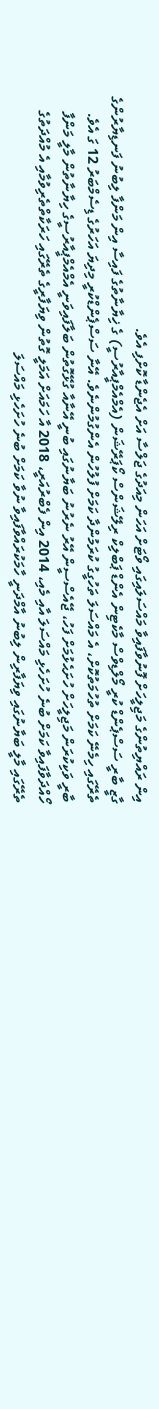އިން ރައްޔިތުންގެ މަޖިލީހަށް ފޮނުވާފައިވާ މައްސަލައިގައި ވޯޓަށް އަހަން މިއަދުގެ ޖަލްސާ އަށް އެޖެންޑާ ކޮށްފި އެވެ.
ގާޒީ ބާރީ ސަސްޕެންޑް ކުރީ މޯލްޑިވްސް މާކެޓިން އެންޑް ޕަބްލިކް ރިލޭޝަންސް ކޯޕަރޭޝަން (އެމްއެމްޕީއާރުސީ) ގެ ޚިޔާނާތުގެ ފައިސާ އިން މަންފާ ލިބުނު ފަނޑިޔާރުންގެ ތެރޭގައި ހިމެނޭ ކަމަށް ތުހުމަތުކޮށް، އެ މައްސަލަ ތަހުގީގު ކުރަމުންދާ ކަމަށް ފުލުހުން އެންގުމުންނެވެ. އޭނާ ސަސްޕެންޑްކުރީ މިދިޔަ އަހަރުގެ ޑިސެމްބަރު 12 ގަ އެވެ.
ބާރީ ވަކިކުރަން މަޖިލީހަށް ހުށަޙެޅުމަށް ފަހު، ޖޭއެސްސީން އޭރު ނެރުނު ބަޔާނުގައި ބުނީ އޭނާއާ ގުޅޭގޮތުން ބަލާފައިވަނީ އެމްއެމްޕީއާރުސީގެ ހިޔާނާތުން މާލީ މަންފާ ހޯއްދަވާފައިވާ ކަމަށް ބުނެ ހުށަހެޅި މައްސަލަ އާއި މެއި، 2014 އިން ފެބްރުއަރީ، 2018 އާ ހަމައަށް އަމަލީ ގޮތުން ވިޔަފާރީގެ ތެރޭގައި ހަރަކާތްތެރިވުމާއި އެ މުއްދަތުގެ ތެރޭގައި މާލީ ބަޔާނުގައި ވިޔަފާރިން ލިބުނު އާމްދަނީ ހާމަކުރައްވާފައިވާ ނުވާ ކަމަށް ބުނެ ހުށަހެޅި މައްސަލަ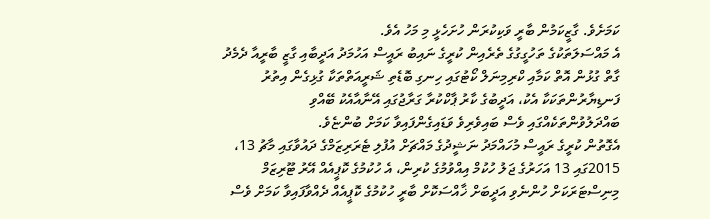ކަމަށެވެ. ގާޒީކަމުން ބާރީ ވަކިކުރަން ހުށަހެޅީ މި މަހު އެވެ.
އެ މައްސަލަތަކުގެ ތަހުގީގުގެ ތެރެއިން ކުރީގެ ނައިބު ރައީސް އަހުމަދު އަދީބާއި ގާޒީ ބާރީއާ ދެމެދު ގާތް ގުޅުން އޮތް ކަމާއި ކްރިމިނަލް ކޯޓުގައި ހިނގި ބޮޑެތި ޝަރީއަތްތަކާ ގުޅިގެން އިތުރު ފަނޑިޔާރުންތަކަކާ އެކު، އަދީބުގެ ކާރު ޕާކްކުރާ ގަރާޖުގައި އޭނާއާއެކު ބޭއްވި ބައްދަލުވުންތަކެއްގައި ވެސް ބައިވެރިވެ ވަޑައިގެންފައިވާ ކަމަށް ބުންޏެވެ.
އެގޮތުން ކުރީގެ ރައީސް މުހައްމަދު ނަޝީދުގެ މައްޗަށް އުފުލި ޓެރަރިޒަމްގެ ދައުވާގައި މާޗު 13، 2015ގައި 13 އަހަރުގެ ޖަލު ހުކުމް އިއްވުމުގެ ކުރިން، އެ ހުކުމުގެ ކޮޕީއެއް އޭރު ޓޫރިޒަމް މިނިސްޓަރަކަށް ހުންނެވި އަދީބަށް ޚާއްސަކޮށް ބާރީ ހުކުމުގެ ކޮޕީއެއް ދެއްވާފައިވާ ކަމަށް ވެސް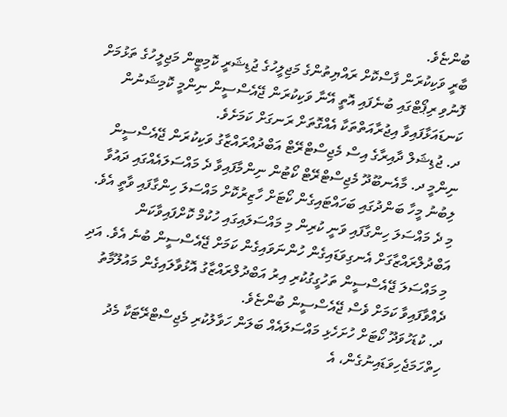ބުންޏެވެ.
ބާރީ ވަކިކުރަން ފާސްކޮށް ރައްޔިތުންގެ މަޖިލީހުގެ ޖުޑިޝަރީ ކޮމިޓީން މަޖިލީހުގެ ތަޅުމަށް ފޮނުވި ރިޕޯޓްގައި ބުނެފައި އޮތީ އޭނާ ވަކިކުރަން ޖޭއެސްސީން ނިންމީ ކޮމިޝަނުން ކަނޑައަޅާފައިވާ އިޖުރާއަތްތަކާ އެއްގޮތަށް ރަނގަށް ކަމަށެވެ.
ދ. ޖުޑިޝަލް ދާއިރާގެ އިސް މެޖިސްޓްރޭޓް އަބްދުއްރައްޒާގު ވަކިކުރަން ޖޭއެސްސީން ނިންމީ ދ. މާއެނބޫދޫ މެޖިސްޓްރޭޓް ކޯޓުން ނިންމާފައިވާ ދެ މައްސަލައެއްގައި ދައުވާ ލިބުނު މީހާ ބަންދުގައި ބަހައްޓައިގެން ކޯޓަށް ހާޒިރުކޮށް މައްސަލަ ހިންގާފައި ވާތީ އެވެ. މި ދެ މައްސަލަ ހިންގާފައި ވަނީ ކުރިން މި މައްސަލައިގައި ހުކުމް ކޮށްފައިވާކަން އަބްދުލްރައްޒާގަށް އެނގިވަޑައިގެން ހުންނަވައިގެން ކަމަށް ޖޭއެސްސީން ބުނެ އެވެ. އަދި މި މައްސަލަ ޖޭއެސްސީން ތަހުގީގުކުރި އިރު އަބްދުލްރައްޒާގު އޮޅުވާލައިގެން މައުލޫމާތު ދެއްވާފައިވާ ކަމަށް ވެސް ޖޭއެސްސީން ބުންޏެވެ.
ދ. ކުޑަހުވަދޫ ކޯޓަށް ހުށަހެޅި މައްސަލައެއް ބަލަން ހަވާލުކުރި މެޖިސްޓްރޭޓަކާ މެދު ހިތްހަމަޖެހިވަޑައިނުގެން، އެ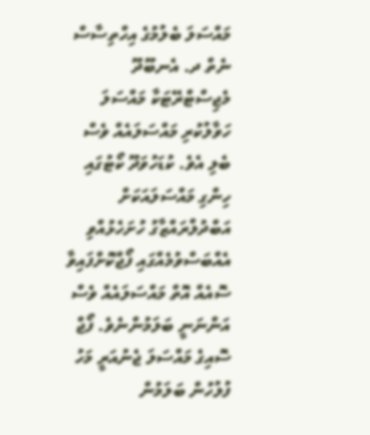މައްސަލަ ބެލުމުގެ އިހްތިސާސް ނެތް ދ. އެނބޫދޫ މެޖިސްޓްރޭޓަކާ މައްސަލަ ހަވާލުކުރި މައްސަލައެއް ވެސް ބެލި އެވެ. ކުޑަހުވަދޫ ކޯޓުގައި ހިންގި މައްސަލައަކަށް އަބްދުލްރައްޒާގު ހުށަހެޅުއްވި އެއްބަސްވުމެއްގައި ފޯޖްކޮށްފައިވާ ސޮއެއް އޮތް މައްސަލައެއް ވެސް އަންނަނީ ބަލަމުންނެވެ. ފޯޖް ސޮއިގެ މައްސަލަ ޖެނުއަރީ މަހު ފުލުހުން ބަލަމުން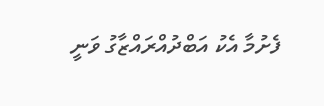ފެށުމާ އެކު އަބްދުއްރައްޒާގު ވަނީ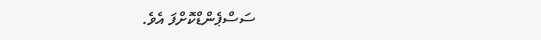ސަސްޕެންޑްކޮށްފަ އެވެ.